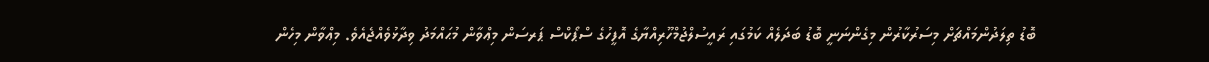ބޮޑު ތިލަދުންމައްޗަށް މިސަރުކާރުން މިގެންނަނީ ބޮޑު ބަދަލެއް ކަމުގައި ރައީސުލްޖުމްހޫރިއްޔާގެ އޮފީހުގެ ސްޕޯކްސް ޕަރސަން މިޢްވާން މުޙައްމަދު ވިދާޅުވެއްޖެއެވެ. މިޢްވާން މިހެން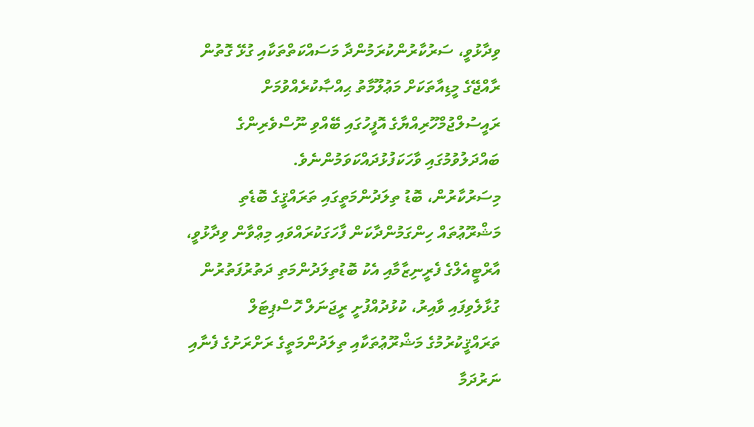ވިދާޅުވީ، ސަރުކާރުންކުރަމުންދާ މަސައްކަތްތަކާއި ގުޅޭ ގޮތުން ރާއްޖޭގެ މީޑިއާތަކަށް މަޢުލޫމާތު ޙިއްޞާކުރެއްވުމަށް ރައީސުލްޖުމްހޫރިއްޔާގެ އޮފީހުގައި ބޭއްވި ނޫސްވެރިންގެ ބައްދަލުވުމުގައި ވާހަކަފުޅުދައްކަވަމުންނެވެ.
މިސަރުކާރުން، ބޮޑު ތިލަދުންމަތީގައި ތަރައްޤީގެ ބޮޑެތި މަޝްރޫޢުތައް ހިންގަމުންދާކަން ފާހަގަކުރައްވައި މިޢްވާން ވިދާޅުވީ، އާރްޓީއެލްގެ ފެރީނިޒާމާއި އެކު ބޮޑުތިލަދުންމަތި ދަތުރުފަތުރުން ގުޅާލެވިފައި ވާއިރު، ކުޅުދުއްފުށީ ރީޖަނަލް ހޮސްޕިޓަލް ތަރައްޤީކުރުމުގެ މަޝްރޫޢުތަކާއި ތިލަދުންމަތީގެ ރަށްރަށުގެ ފެނާއި ނަރުދަމާ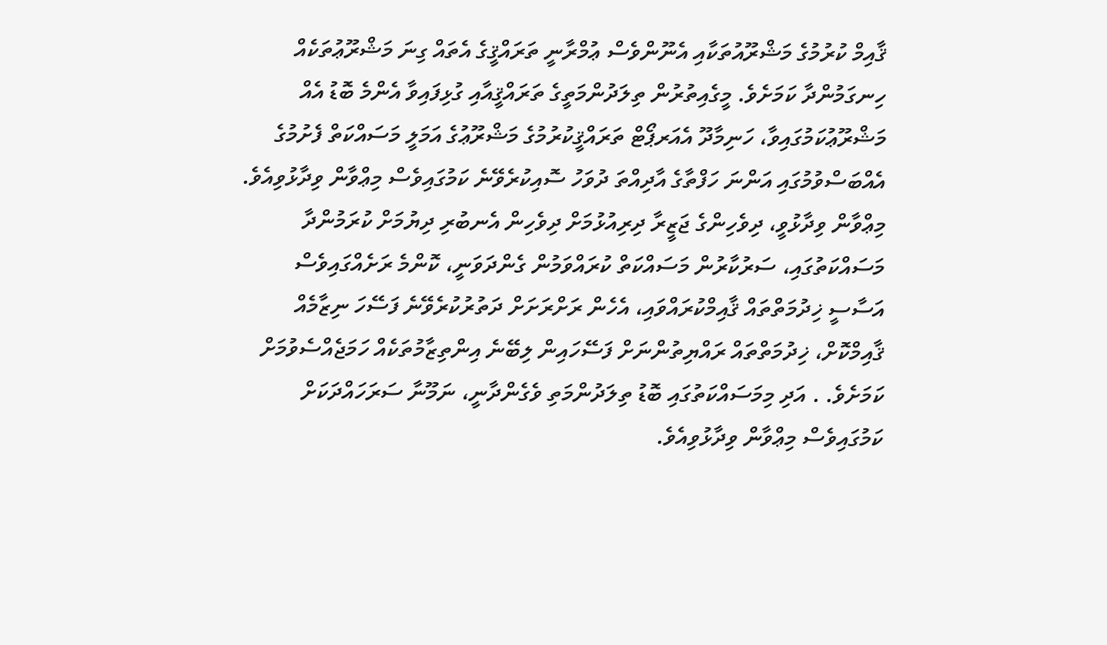ޤާއިމް ކުރުމުގެ މަޝްރޫއުތަކާއި އެނޫންވެސް ޢުމްރާނީ ތަރައްޤީގެ އެތައް ގިނަ މަޝްރޫޢުތަކެއް ހިނގަމުންދާ ކަމަށެވެ. މީގެއިތުރުން ތިލަދުންމަތީގެ ތަރައްޤީއާއި ގުޅިފައިވާ އެންމެ ބޮޑު އެއް މަޝްރޫޢުކަމުގައިވާ، ހަނިމާދޫ އެއަރޕޯޓް ތަރައްޤީކުރުމުގެ މަޝްރޫޢުގެ އަމަލީ މަސައްކަތް ފެށުމުގެ އެއްބަސްވުމުގައި އަންނަ ހަފްތާގެ އާދިއްތަ ދުވަހު ސޮއިކުރެވޭނެ ކަމުގައިވެސް މިޢްވާން ވިދާޅުވިއެވެ.
މިޢްވާން ވިދާޅުވީ، ދިވެހިންގެ ޖަޒީރާ ދިރިއުޅުމަށް ދިވެހިން އެނބުރި ދިޔުމަށް ކުރަމުންދާ މަސައްކަތުގައި، ސަރުކާރުން މަސައްކަތް ކުރައްވަމުން ގެންދަވަނީ، ކޮންމެ ރަށެއްގައިވެސް އަސާސީ ޚިދުމަތްތައް ޤާއިމްކުރައްވައި، އެހެން ރަށްރަށަށް ދަތުރުކުރެވޭނެ ފަސޭހަ ނިޒާމެއް ޤާއިމްކޮށް، ޚިދުމަތްތައް ރައްޔިތުންނަށް ފަސޭހައިން ލިބޭނެ އިންތިޒާމުތަކެއް ހަމަޖެއްސެވުމަށް ކަމަށެވެ. . އަދި މިމަސައްކަތުގައި ބޮޑު ތިލަދުންމަތި ވެގެންދާނީ، ނަމޫނާ ސަރަހައްދަކަށް ކަމުގައިވެސް މިޢްވާން ވިދާޅުވިއެވެ.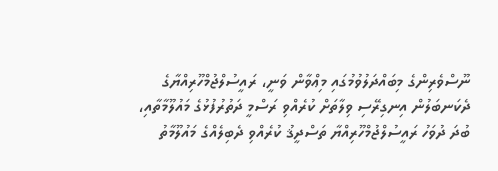ނޫސްވެރިންގެ މިބައްދަލުވުމުގައި މިޢްވާން ވަނީ، ރައީސުލްޖުމްހޫރިއްޔާގެ ދެކަނބަލުން އިނގިރޭސި ވިލާތަށް ކުރެއްވި ރަސްމީ ދަތުރުފުޅުގެ މައުލޫމާތާއި، ބުދަ ދުވަހު ރައީސުލްޖުމްހޫރިއްޔާ ތަސްދީޤު ކުރެއްވި ދެބިލެއްގެ މައުލޫމާތު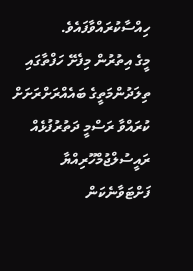ހިއްސާކުރައްވާފައެވެ.
މީގެ އިތުރުން މިފެށޭ ހަފްތާގައި ތިލަދުންމަތީގެ ބައެއްރަށްރަށަށް ކުރައްވާ ރަސްމީ ދަތުރުފުޅެއް ރައީސުލްޖުމްހޫރިއްޔާ ފަށްޓަވާނެކަން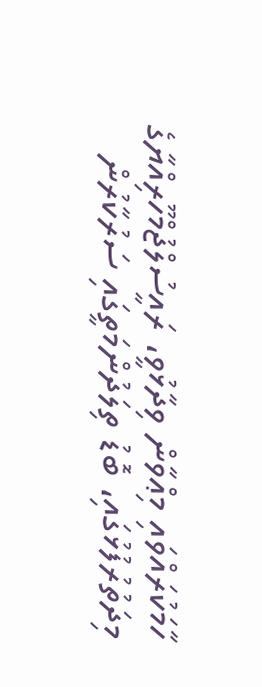ހާމަކުރައްވައި މިޢްވާން ވިދާޅުވީ، ރައީސުލްޖުމްހޫރިއްޔާގެ މިދަތުރުފުޅުގައި، ބޮޑު ތިލަދުންމަތީގައި ސަރުކާރުން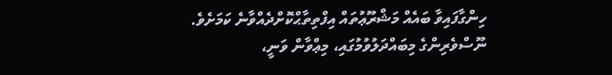ހިންގާފައިވާ ބައެއް މަޝްރޫޢުތައް އިފްތިތާޙްކޮށްދެއްވާނެ ކަމަށެވެ.
ނޫސްވެރިންގެ މިބައްދަލުވުމުގައި، މިޢްވާން ވަނީ،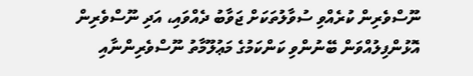ނޫސްވެރިން ކުރެއްވި ސުވާލުތަކަށް ޖަވާބު ދެއްވައި، އަދި ނޫސްވެރިން އޮޅުންފިލުއްވަން ބޭނުންވި ކަންކަމުގެ މަޢުލޫމާތު ނޫސްވެރިންނާއި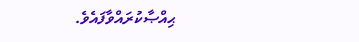ޙިއްޞާކުރައްވާފައެވެ.